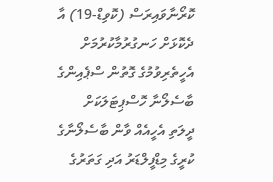ކޮރޯނާވައިރަސް (ކޮވިޑް-19) އާ ދެކޮޅަށް ހަނގުރުމާކުރުމަށް އެހީތެރިވުމުގެ ގޮތުން ސްޕެއިންގެ ބާސެލޯނާ ހޮސްޕިޓަލަކަށް ދީލަތި އެހީއެއް ވާން ބާސެލޯނާގެ ކުރީގެ މިޑްފީލްޑަރު އަދި ގަތަރުގެ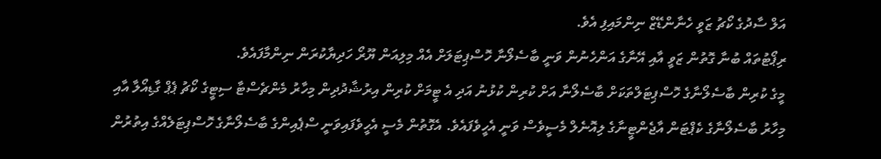އަލް ސާދުގެ ކޯޗު ޒަވީ ހެނާންޑޭޒް ނިންމައިފި އެވެ.
ރިޕޯޓުތައް ބުނާ ގޮތުން ޒަވީ އާއި އޭނާގެ އަންހެނުން ވަނީ ބާސެލޯނާ ހޮސްޕިޓަލަށް އެއް މިލިއަން ޔޫރޯ ހަދިޔާކުރަން ނިންމާފައެވެ.
މީގެ ކުރިން ބާސެލޯނާގެ ހޮސްޕިޓަލްތަކަށް ބާސެލޯނާ އަށް ކުރިން ކުޅުނު އަދި އެ ޓީމަށް ކުރިން އިރުޝާދުދިން މިހާރު މެންޗެސްޓާ ސިޓީގެ ކޯޗު ޕެޕް ގާޑިއޯލާ އާއި މިހާރު ބާސެލޯނާގެ ކެޕްޓަން އާޖެންޓީނާގެ ލިއޮނެލް މެސީވެސް ވަނީ އެހީވެފައެވެ. އެގޮތުން މެސީ އެހީވެފައިވަނީ ސްޕެއިންގެ ބާސެލޯނާގެ ހޮސްޕިޓަލެއްގެ އިތުރުން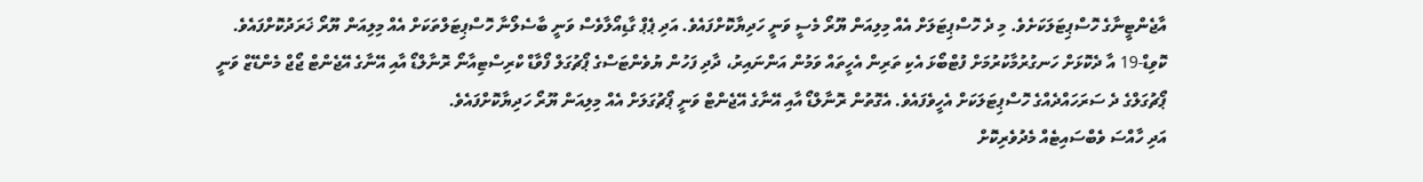އާޖެންޓީނާގެ ހޮސްޕިޓަލަކަށެވެ. މި ދެ ހޮސްޕިޓަލަށް އެއް މިލިއަން ޔޫރޯ މެސީ ވަނީ ހަދިޔާކޮށްފައެވެ. އަދި ޕެޕް ގާޑިއޯލާވެސް ވަނީ ބާސެލޯނާ ހޮސްޕިޓަލްތަކަށް އެއް މިލިއަން ޔޫރޯ ޚަރަދުކޮށްފައެވެ.
ކޮވިޑް-19 އާ ދެކޮޅަށް ހަނގުރުމާކުރުމަށް ފުޓްބޯޅަ އެކި ތަރިން އެހީތައް ވަމުން އަންނައިރު، ދާދި ފަހުން ޔުވެންޓަސްގެ ޕޯޗުގަލް ފޯވާޑް ކްރިސްޓިއާނޯ ރޮނާލްޑޯ އާއި އޭނާގެ އޭޖެންޓް ޖޯޖް މެންޑޭޒް ވަނީ ޕޯޗުގަލްގެ ދެ ސަރަހައްދެއްގެ ހޮސްޕިޓަލަކަށް އެހީވެފައެވެ. އެގޮތުން ރޮނާލްޑޯ އާއި އޭނާގެ އޭޖެންޓް ވަނީ ޕޯޗުގަލަށް އެއް މިލިއަން ޔޫރޯ ހަދިޔާކޮށްފައެވެ.
އަދި ހާއްސަ ވެބްސައިޓެއް މެދުވެރިކޮށް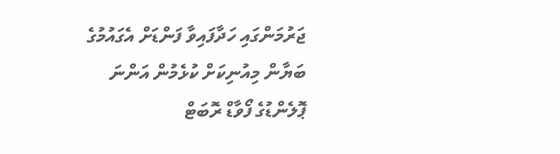ޖަރުމަންގައި ހަދާފައިވާ ފަންޑަށް އެގައުމުގެ ބަޔާން މިއުނިކަށް ކުޅެމުން އަންނަ ޕޮލެންޑުގެ ފޯވާޑް ރޮބަޓް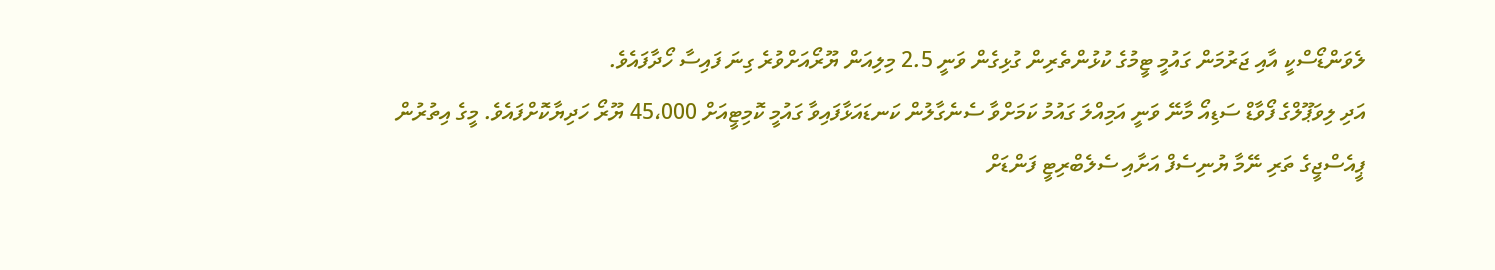ލެވަންޑޯސްކީ އާއި ޖަރުމަން ގައުމީ ޓީމުގެ ކުޅުންތެރިން ގުޅިގެން ވަނީ 2.5 މިލިއަން ޔޫރޯއަށްވުރެ ގިނަ ފައިސާ ހޯދާފައެވެ.
އަދި ލިވަޕޫލްގެ ފޯވާޑް ސަޑިއޯ މާނޭ ވަނީ އަމިއްލަ ގައުމު ކަމަށްވާ ސެނެގާލުން ކަނޑައަޅާފައިވާ ގައުމީ ކޮމިޓީއަށް 45،000 ޔޫރޯ ހަދިޔާކޮށްފައެވެ. މީގެ އިތުރުން ޕީއެސްޖީގެ ތަރި ނޭމާ ޔުނިސެފް އަށާއި ސެލެބްރިޓީ ފަންޑަށް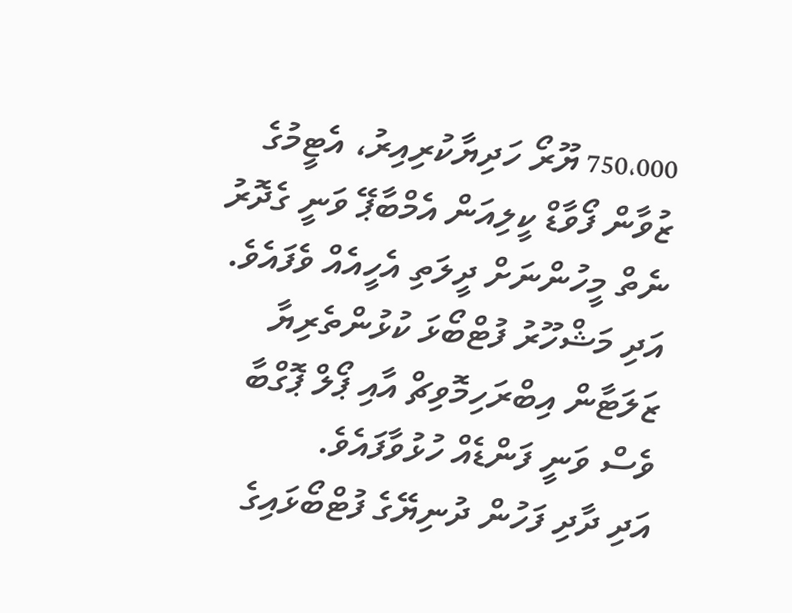750،000 ޔޫރޯ ހަދިޔާކުރިއިރު، އެޓީމުގެ ޒުވާން ފޯވާޑް ކީލިއަން އެމްބާޕޭ ވަނީ ގެދޮރު ނެތް މީހުންނަށް ދީލަތި އެހީއެއް ވެފައެވެ. އަދި މަޝްހޫރު ފުޓްބޯޅަ ކުޅުންތެރިޔާ ޒަލަޓާން އިބްރަހިމޮވިޗް އާއި ޕޯލް ޕޮގްބާ ވެސް ވަނީ ފަންޑެއް ހުޅުވާފައެވެ.
އަދި ދާދި ފަހުން ދުނިޔޭގެ ފުޓްބޯޅައިގެ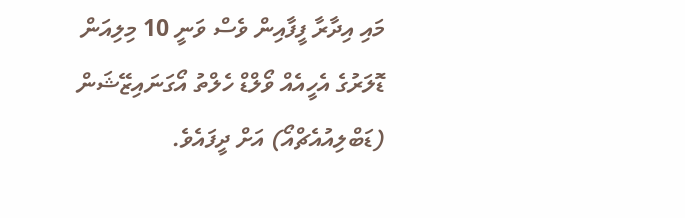މައި އިދާރާ ފީފާއިން ވެސް ވަނީ 10 މިލިއަން ޑޮލަރުގެ އެހީއެއް ވޯލްޑް ހެލްތު އޯގަނައިޒޭޝަން (ޑަބްލިއުއެޗްއޯ) އަށް ދީފައެވެ.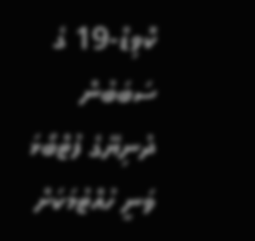ކޮވިޑް-19 ގެ ސަބަބުން ދުނިޔޭގެ ފުޓްބޯޅަ ވަނީ ހުއްޓުމަކަށް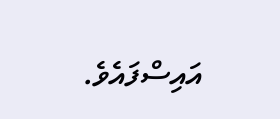އައިސްފައެވެ.